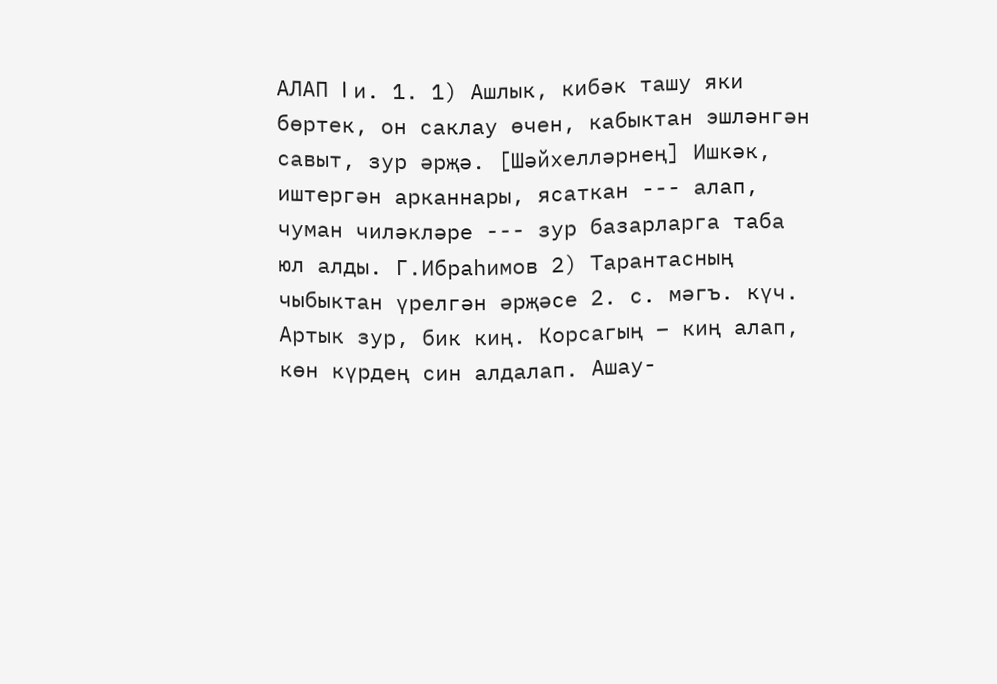АЛАП I и. 1. 1) Ашлык, кибәк ташу яки бөртек, он саклау өчен, кабыктан эшләнгән савыт, зур әрҗә. [Шәйхелләрнең] Ишкәк, иштергән арканнары, ясаткан --- алап, чуман чиләкләре --- зур базарларга таба юл алды. Г.Ибраһимов 2) Тарантасның чыбыктан үрелгән әрҗәсе 2. с. мәгъ. күч. Артык зур, бик киң. Корсагың – киң алап, көн күрдең син алдалап. Ашау-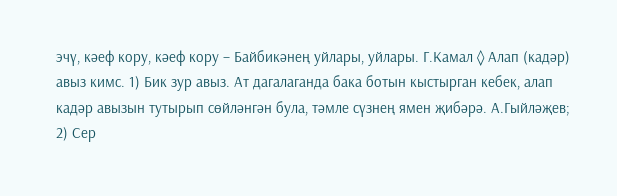эчү, кәеф кору, кәеф кору – Байбикәнең уйлары, уйлары. Г.Камал ◊ Алап (кадәр) авыз кимс. 1) Бик зур авыз. Ат дагалаганда бака ботын кыстырган кебек, алап кадәр авызын тутырып сөйләнгән була, тәмле сүзнең ямен җибәрә. А.Гыйләҗев; 2) Сер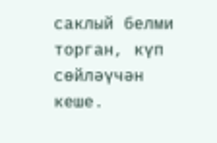саклый белми торган, күп сөйләүчән кеше.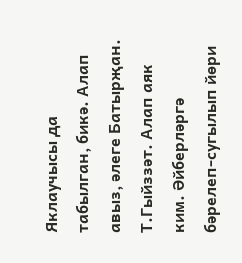Яклаучысы да табылган, бикә. Алап авыз, әлеге Батырҗан. Т.Гыйззәт. Алап аяк ким. Әйберләргә бәрелеп-сугылып йөри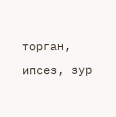торган, ипсез, зур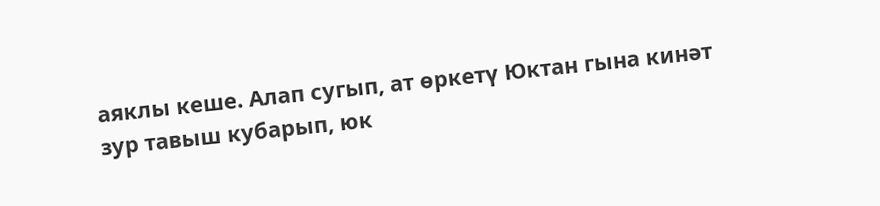аяклы кеше. Алап сугып, ат өркетү Юктан гына кинәт зур тавыш кубарып, юк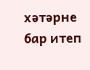хәтәрне бар итеп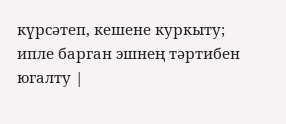күрсәтеп, кешене куркыту; ипле барган эшнең тәртибен югалту |